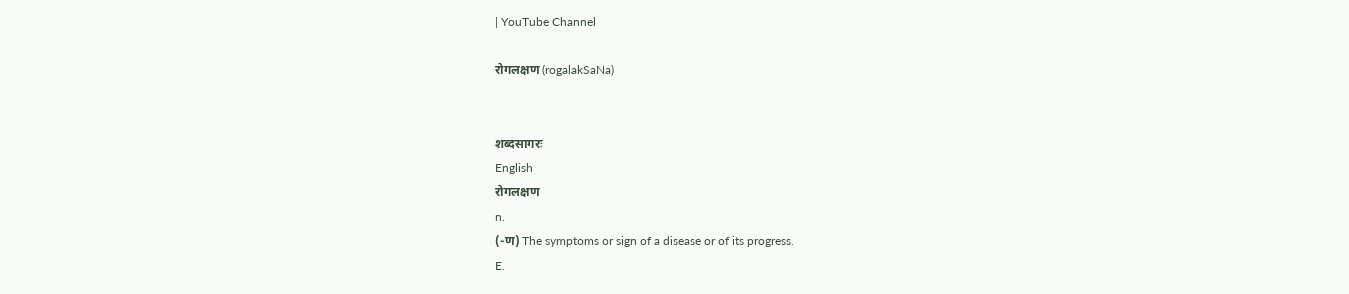| YouTube Channel

रोगलक्षण (rogalakSaNa)


शब्दसागरः
English
रोगलक्षण
n.
(-ण) The symptoms or sign of a disease or of its progress.
E.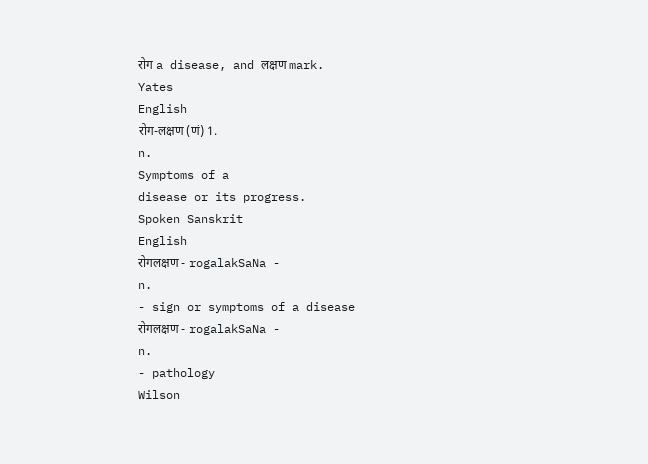रोग a disease, and लक्षण mark.
Yates
English
रोग-लक्षण (णं) 1.
n.
Symptoms of a
disease or its progress.
Spoken Sanskrit
English
रोगलक्षण - rogalakSaNa -
n.
- sign or symptoms of a disease
रोगलक्षण - rogalakSaNa -
n.
- pathology
Wilson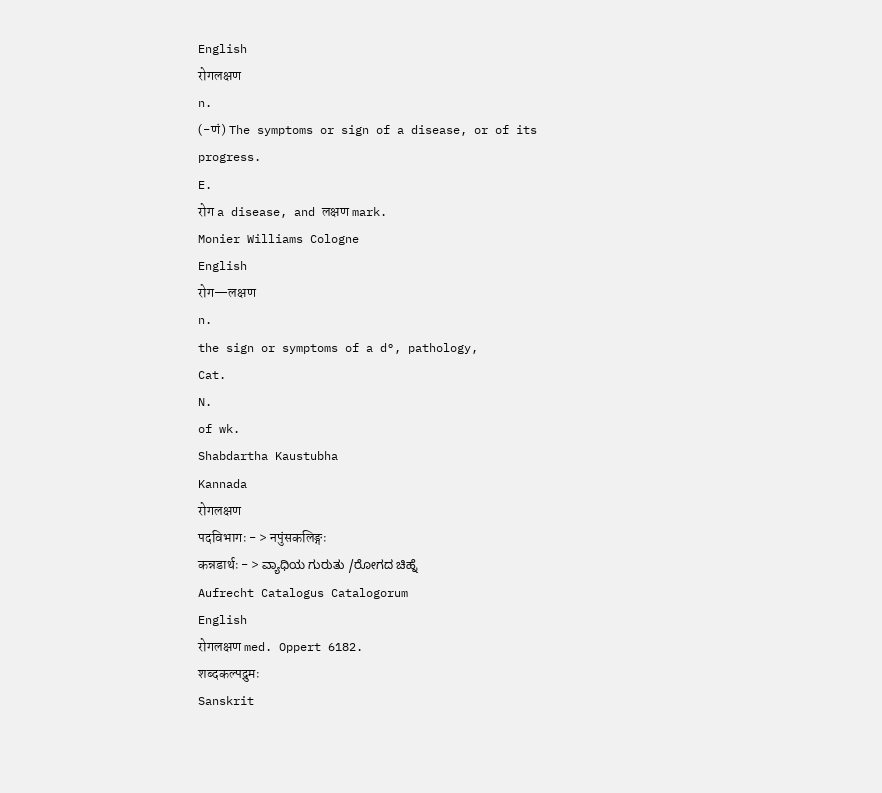English
रोगलक्षण
n.
(-णं) The symptoms or sign of a disease, or of its
progress.
E.
रोग a disease, and लक्षण mark.
Monier Williams Cologne
English
रोग—लक्षण
n.
the sign or symptoms of a d°, pathology,
Cat.
N.
of wk.
Shabdartha Kaustubha
Kannada
रोगलक्षण
पदविभागः - > नपुंसकलिङ्गः
कन्नडार्थः - > ವ್ಯಾಧಿಯ ಗುರುತು /ರೋಗದ ಚಿಹ್ನೆ
Aufrecht Catalogus Catalogorum
English
रोगलक्षण med. Oppert 6182.
शब्दकल्पद्रुमः
Sanskrit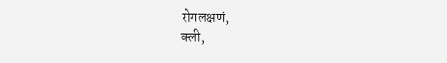रोगलक्षणं,
क्ली,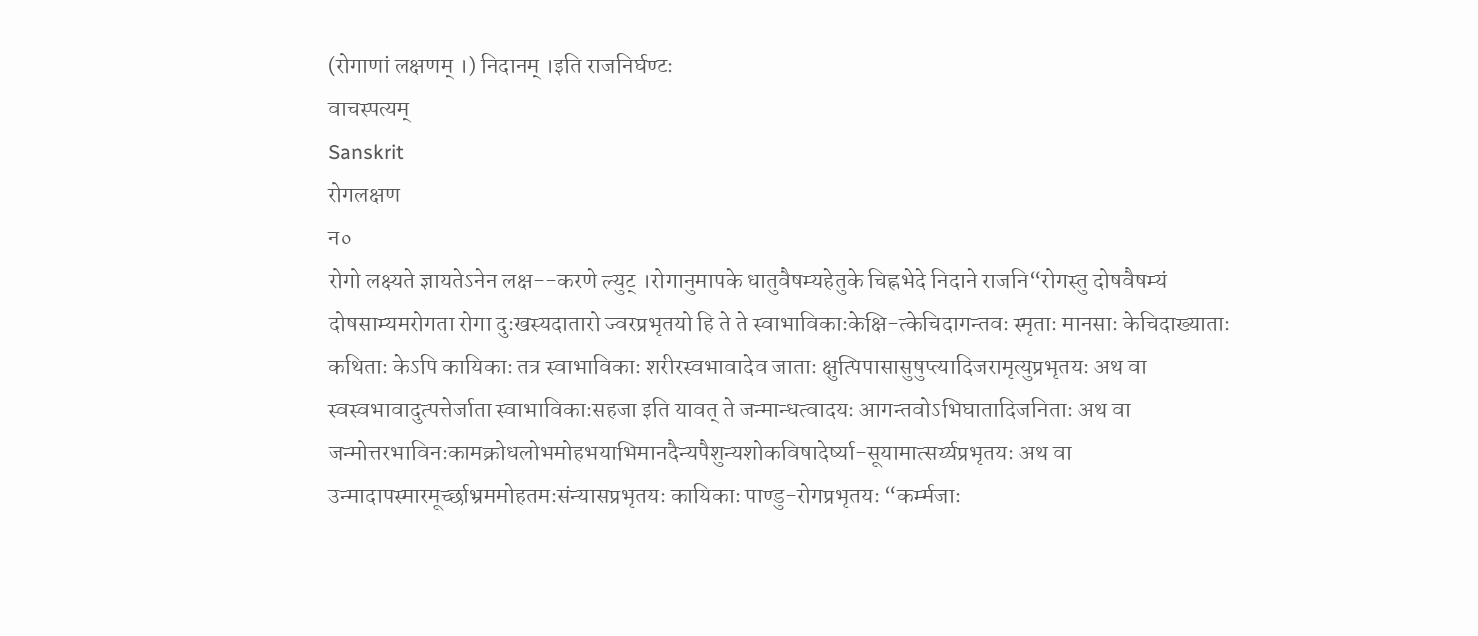(रोगाणां लक्षणम् ।) निदानम् ।इति राजनिर्घण्टः
वाचस्पत्यम्
Sanskrit
रोगलक्षण
न०
रोगो लक्ष्यते ज्ञायतेऽनेन लक्ष--करणे ल्युट् ।रोगानुमापके धातुवैषम्यहेतुके चिह्नभेदे निदाने राजनि“रोगस्तु दोषवैषम्यं दोषसाम्यमरोगता रोगा दुःखस्यदातारो ज्वरप्रभृतयो हि ते ते स्वाभाविकाःकेक्षि-त्केचिदागन्तवः स्मृताः मानसाः केचिदाख्याताः कथिताः केऽपि कायिकाः तत्र स्वाभाविकाः शरीरस्वभावादेव जाताः क्षुत्पिपासासुषुप्त्यादिजरामृत्युप्रभृतयः अथ वा स्वस्वभावादुत्पत्तेर्जाता स्वाभाविकाःसहजा इति यावत् ते जन्मान्धत्वादयः आगन्तवोऽभिघातादिजनिताः अथ वा जन्मोत्तरभाविनःकामक्रोधलोभमोहभयाभिमानदैन्यपैशुन्यशोकविषादेर्ष्या-सूयामात्सर्य्यप्रभृतयः अथ वा उन्मादापस्मारमूर्च्छाभ्रममोहतमःसंन्यासप्रभृतयः कायिकाः पाण्डु-रोगप्रभृतयः “कर्म्मजाः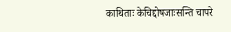काथिताः केचिद्दोषजाःसन्ति चापरे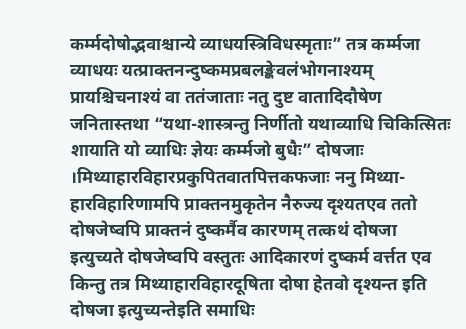कर्म्मदोषोद्भवाश्चान्ये व्याधयस्त्रिविधस्मृताः” तत्र कर्म्मजा व्याधयः यत्प्राक्तनन्दुष्कमप्रबलङ्केवलंभोगनाश्यम् प्रायश्चिचनाश्यं वा ततंजाताः नतु दुष्ट वातादिदौषेण जनितास्तथा “यथा-शास्त्रन्तु निर्णीतो यथाव्याधि चिकित्सितः शायाति यो व्याधिः ज्ञेयः कर्म्मजो बुधैः” दोषजाः ।मिथ्याहारविहारप्रकुपितवातपित्तकफजाः ननु मिथ्या-हारविहारिणामपि प्राक्तनमुकृतेन नैरुज्य दृश्यतएव ततो दोषजेष्वपि प्राक्तनं दुष्कर्मैव कारणम् तत्कथं दोषजा इत्युच्यते दोषजेष्वपि वस्तुतः आदिकारणं दुष्कर्म वर्त्तत एव किन्तु तत्र मिथ्याहारविहारदूषिता दोषा हेतवो दृश्यन्त इति दोषजा इत्युच्यन्तेइति समाधिः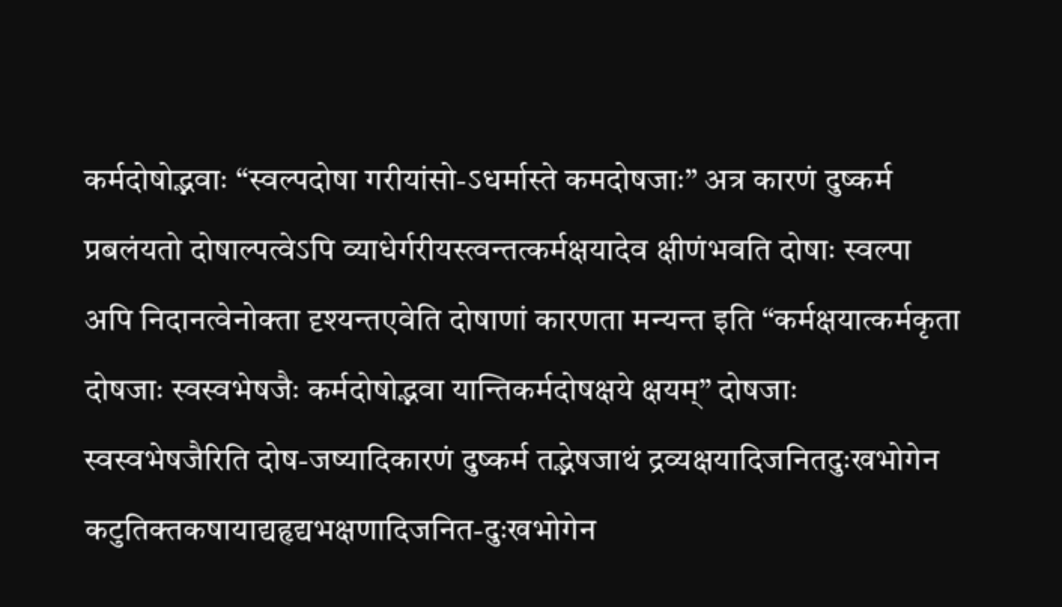कर्मदोषोद्भवाः “स्वल्पदोषा गरीयांसो-ऽधर्मास्ते कमदोषजाः” अत्र कारणं दुष्कर्म प्रबलंयतो दोषाल्पत्वेऽपि व्याधेर्गरीयस्त्वन्तत्कर्मक्षयादेव क्षीणंभवति दोषाः स्वल्पा अपि निदानत्वेनोक्ता दृश्यन्तएवेति दोषाणां कारणता मन्यन्त इति “कर्मक्षयात्कर्मकृता दोषजाः स्वस्वभेषजैः कर्मदोषोद्भवा यान्तिकर्मदोषक्षये क्षयम्” दोषजाः स्वस्वभेषजैरिति दोष-जष्यादिकारणं दुष्कर्म तद्भेषजाथं द्रव्यक्षयादिजनितदुःखभोगेन कटुतिक्तकषायाद्यहृद्यभक्षणादिजनित-दुःखभोगेन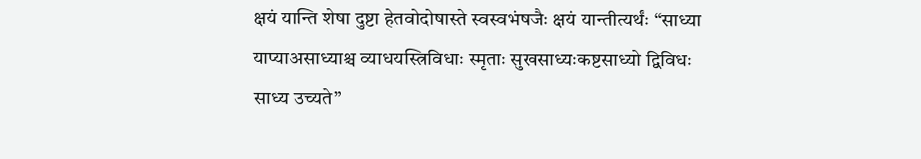क्षयं यान्ति शेषा दुष्टा हेतवोदोषास्ते स्वस्वभंषजैः क्षयं यान्तीत्यर्थंः “साध्या याप्याअसाध्याश्च व्याधयस्त्रिविधाः स्मृताः सुखसाध्यःकष्टसाध्यो द्विविधः साध्य उच्यते”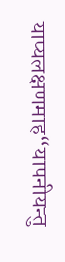याप्यलक्षणमाह“यापनीयन्तु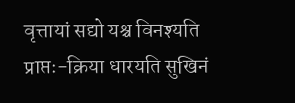वृत्तायां सद्यो यश्च विनश्यति प्राप्तः-क्रिया धारयति सुखिनं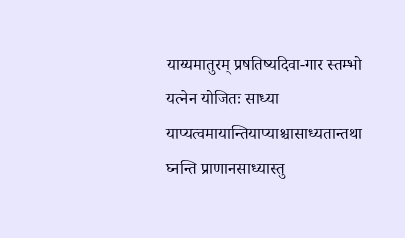याय्यमातुरम् प्रषतिष्यदिवा-गार स्तम्भो यत्नेन योजितः साध्या याप्यत्वमायान्तियाप्याश्चासाध्यतान्तथा घ्नन्ति प्राणानसाध्यास्तु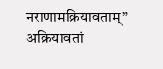नराणामक्रियावताम्” अक्रियावतां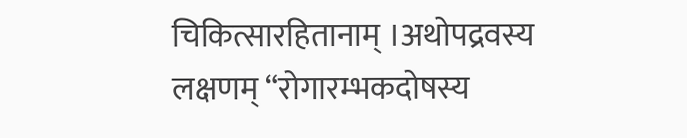चिकित्सारहितानाम् ।अथोपद्रवस्य लक्षणम् “रोगारम्भकदोषस्य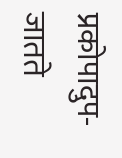प्रकोपादुप-जातते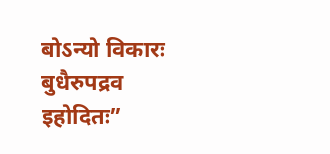बोऽन्यो विकारः बुधैरुपद्रव इहोदितः”